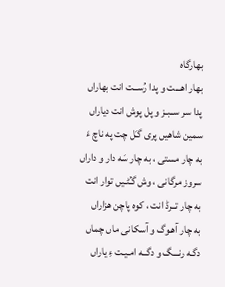بهارگاه
بهار اهـــت و پدا رُســت انت بهاراں
پدا سر ســبـز و پل پوش انت دیاراں
سمین شاهیں پری گـَل چت په ناچ ءَ
به چار مستی ، به چار سَه دار و داراں
سروز مرگانی ، وش گـُٹـیں توار انت
به چار تــرڈ انت ، کوه پاچن هزاراں
به چار آهـوگ و آسکانی ماں چماں
دگـه رنـــگ و دگــه امـیـت ءِ یاراں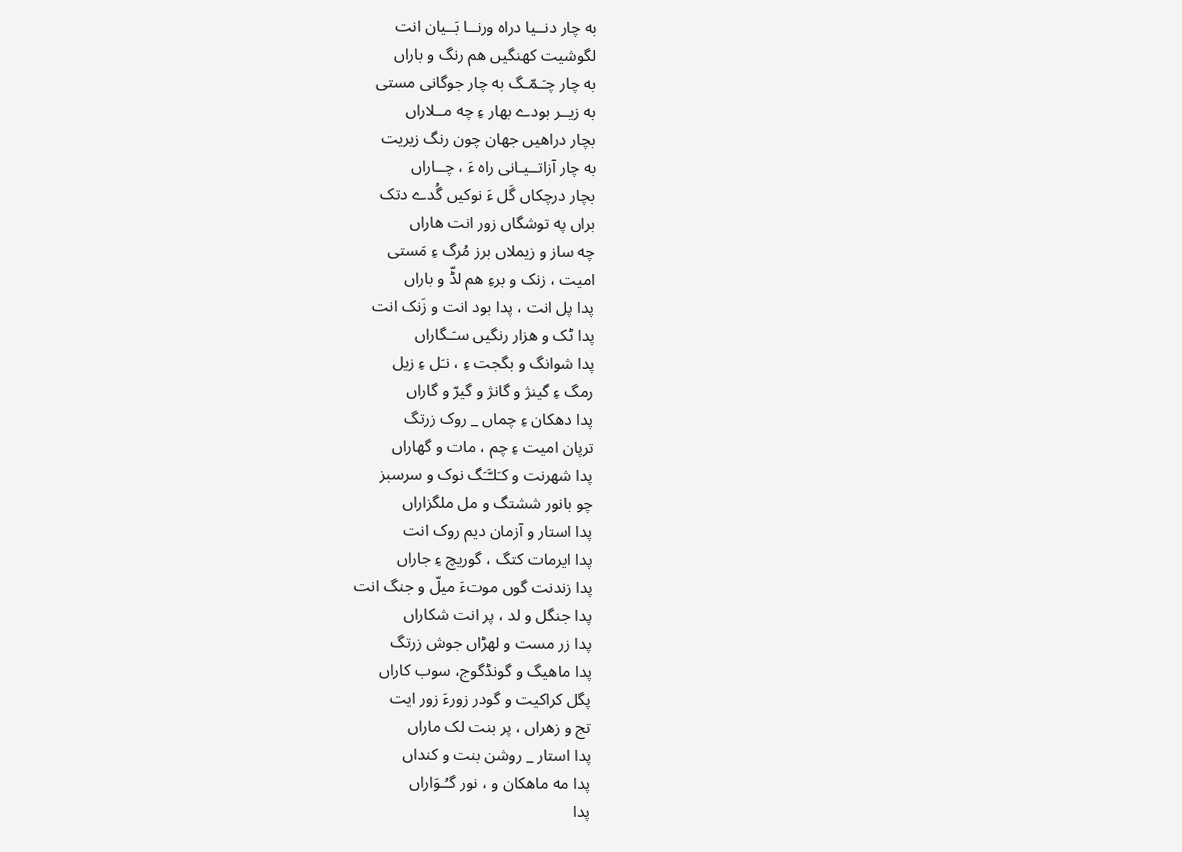به چار دنــیا دراه ورنــا بَــیان انت
لگوشیت کهنگیں هم رنگ و باراں
به چار چـَـمّـگ به چار جوگانی مستی
به زیــر بودے بهار ءِ چه مــلاراں
بچار دراهیں جهان چون رنگ زیریت
به چار آزاتــیـانی راه ءَ ، چــاراں
بچار درچکاں گَل ءَ نوکیں گُدے دتک
براں په توشگاں زور انت هاراں
چه ساز و زیملاں برز مُرگ ءِ مَستی
امیت ، زنک و برءِ هم لڈّ و باراں
پدا پل انت ، پدا بود انت و زَنک انت
پدا ٹک و هزار رنگیں سـَـگاراں
پدا شوانگ و بگجت ءِ ، نـَل ءِ زیل
رمگ ءِ گینژ و گانژ و گیرّ و گاراں
پدا دهکان ءِ چماں _ روک زرتگ
ترپان امیت ءِ چم ، مات و گهاراں
پدا شهرنت و کـَلـَّـَگ نوک و سرسبز
چو بانور ششتگ و مل ملگزاراں
پدا استار و آزمان دیم روک انت
پدا ایرمات کتگ ، گوریچ ءِ جاراں
پدا زندنت گوں موتءَ میلّ و جنگ انت
پدا جنگل و لد ، پر انت شکاراں
پدا زر مست و لهڑاں جوش زرتگ
پدا ماهیگ و گونڈگوج، سوب کاراں
پگل کراکیت و گودر زورءَ زور ایت
تج و زهراں ، پر بنت لک ماراں
پدا استار _ روشن بنت و کنداں
پدا مه ماهکان و ، نور گـُـوَاراں
پدا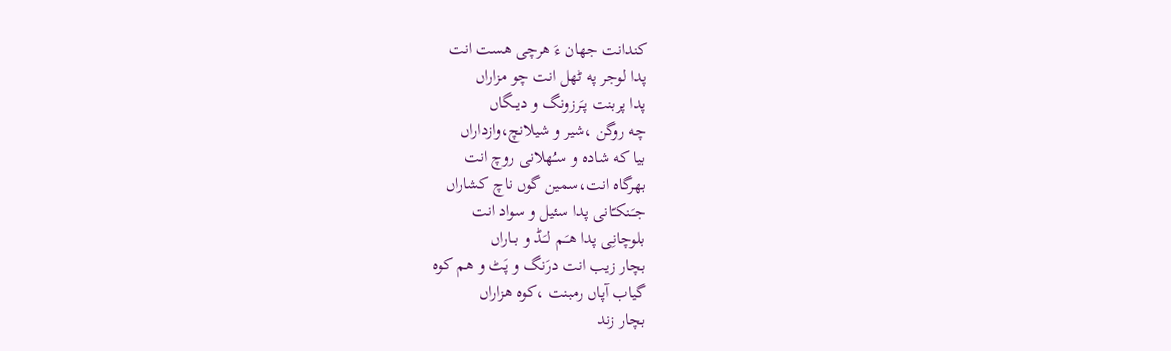کندانت جهان ءَ هرچی هست انت
پدا لوجر په ٹهل انت چو مزاراں
پدا پربنت پـَرزونگ و دیــگاں
چه روگن ،شیر و شیلانچ،وازداراں
بیا که شاده و سـُهلانی روچ انت
بهرگاه انت،سمین گوں ناچ کشاراں
جـَـنکـّانی پدا سئیل و سواد انت
بلوچانِی پدا هـَـم لـَـڈ و بــاراں
بچار زیب انت درَنگ و پَٹ و هم کوه
گیاب آپاں رمبنت ،کوه هزاراں
بچار زند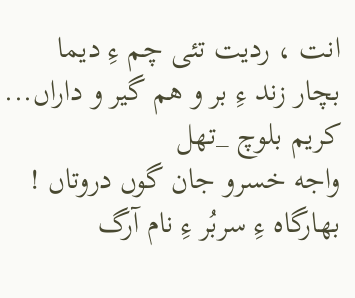انت ، ردیت تئی چم ءِ دیما
بچار زند ءِ بر و هم گیر و داراں...
کریم بلوچ _تهل
واجه خسرو جان گوں دروتاں !
بهارگاه ءِ سربُر ءِ نام آرگ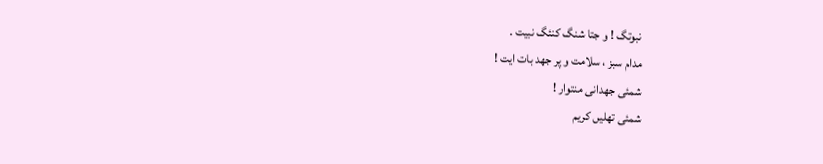نبوتگ ! و جتا شنگ کنئگ نبیت .
مدام سبز ، سلامت و پر جهد بات ایت !
شمئی جهدانی منتوار !
شمئی تهلیں کریم